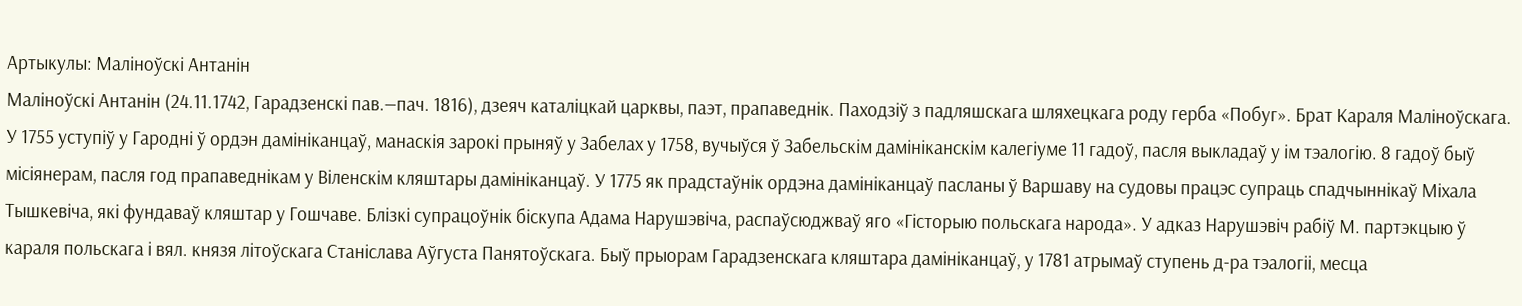Артыкулы: Маліноўскі Антанін
Маліноўскі Антанін (24.11.1742, Гарадзенскі пав.—пач. 1816), дзеяч каталіцкай царквы, паэт, прапаведнік. Паходзіў з падляшскага шляхецкага роду герба «Побуг». Брат Караля Маліноўскага. У 1755 уступіў у Гародні ў ордэн дамініканцаў, манаскія зарокі прыняў у Забелах у 1758, вучыўся ў Забельскім дамініканскім калегіуме 11 гадоў, пасля выкладаў у ім тэалогію. 8 гадоў быў місіянерам, пасля год прапаведнікам у Віленскім кляштары дамініканцаў. У 1775 як прадстаўнік ордэна дамініканцаў пасланы ў Варшаву на судовы працэс супраць спадчыннікаў Міхала Тышкевіча, які фундаваў кляштар у Гошчаве. Блізкі супрацоўнік біскупа Адама Нарушэвіча, распаўсюджваў яго «Гісторыю польскага народа». У адказ Нарушэвіч рабіў М. партэкцыю ў караля польскага і вял. князя літоўскага Станіслава Аўгуста Панятоўскага. Быў прыорам Гарадзенскага кляштара дамініканцаў, у 1781 атрымаў ступень д-ра тэалогіі, месца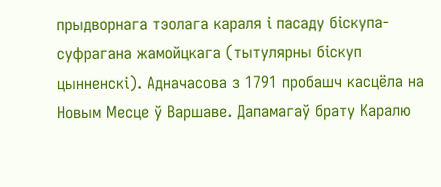прыдворнага тэолага караля і пасаду біскупа-суфрагана жамойцкага (тытулярны біскуп цынненскі). Адначасова з 1791 пробашч касцёла на Новым Месце ў Варшаве. Дапамагаў брату Каралю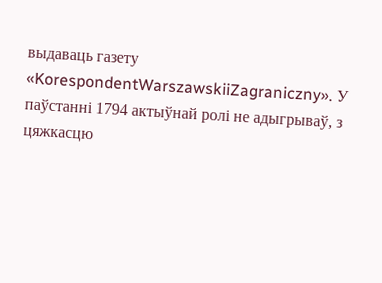выдаваць газету «KorespondentWarszawskiiZagraniczny». У паўстанні 1794 актыўнай ролі не адыгрываў, з цяжкасцю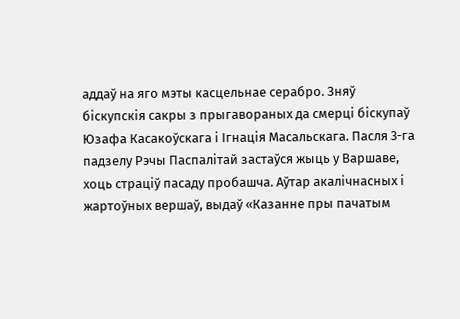аддаў на яго мэты касцельнае серабро. Зняў біскупскія сакры з прыгавораных да смерці біскупаў Юзафа Касакоўскага і Ігнація Масальскага. Пасля 3-га падзелу Рэчы Паспалітай застаўся жыць у Варшаве, хоць страціў пасаду пробашча. Аўтар акалічнасных і жартоўных вершаў, выдаў «Казанне пры пачатым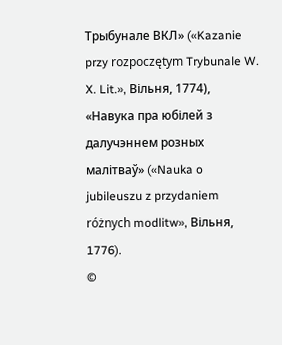Трыбунале ВКЛ» («Kazanie przy rozpoczętym Trybunale W. X. Lit.», Вільня, 1774), «Навука пра юбілей з далучэннем розных малітваў» («Nauka o jubileuszu z przydaniem różnych modlitw», Вільня, 1776).
©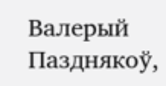Валерый Пазднякоў,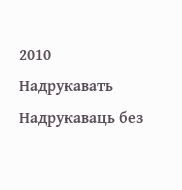2010
Надрукавать Надрукаваць без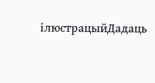ілюстрацыйДадаць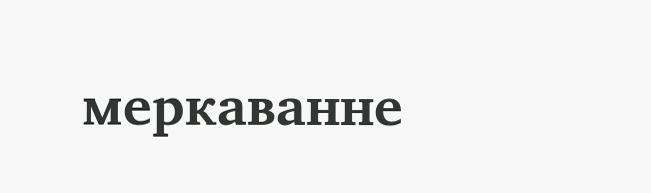меркаванне